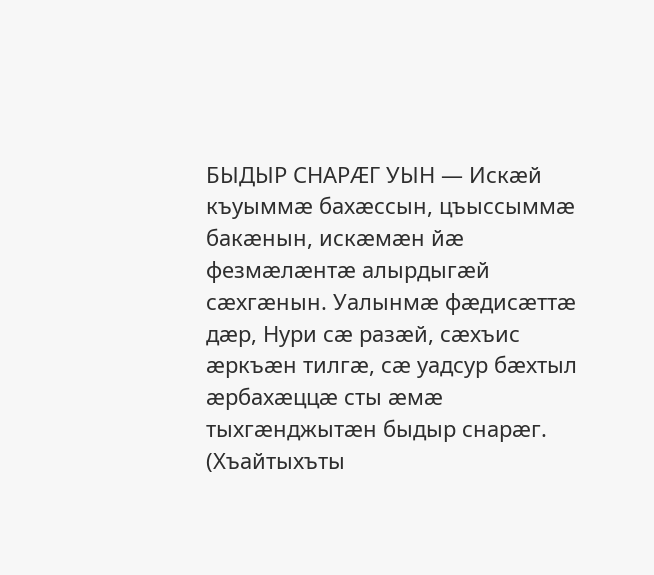БЫДЫР СНАРÆГ УЫН — Искæй къуыммæ бахæссын, цъыссыммæ бакæнын, искæмæн йæ фезмæлæнтæ алырдыгæй сæхгæнын. Уалынмæ фæдисæттæ дæр, Нури сæ разæй, сæхъис æркъæн тилгæ, сæ уадсур бæхтыл æрбахæццæ сты æмæ тыхгæнджытæн быдыр снарæг. (Хъайтыхъты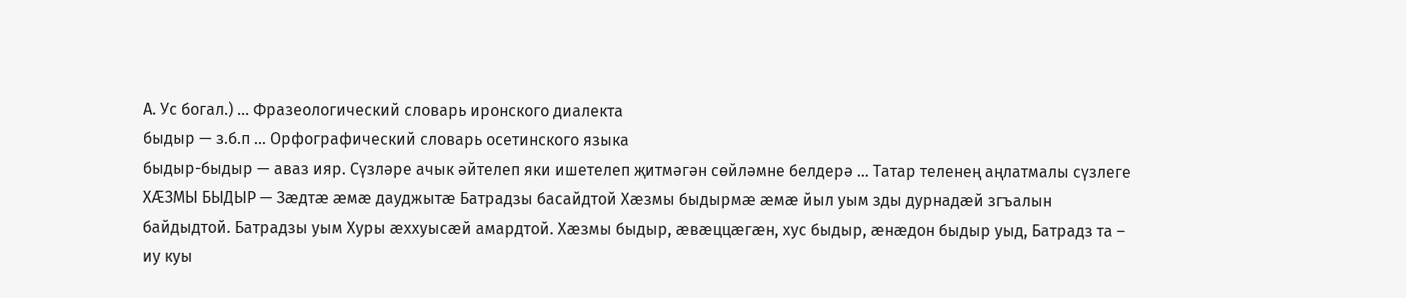А. Ус богал.) … Фразеологический словарь иронского диалекта
быдыр — з.б.п … Орфографический словарь осетинского языка
быдыр-быдыр — аваз ияр. Сүзләре ачык әйтелеп яки ишетелеп җитмәгән сөйләмне белдерә … Татар теленең аңлатмалы сүзлеге
ХÆЗМЫ БЫДЫР — Зæдтæ æмæ дауджытæ Батрадзы басайдтой Хæзмы быдырмæ æмæ йыл уым зды дурнадæй згъалын байдыдтой. Батрадзы уым Хуры æххуысæй амардтой. Хæзмы быдыр, æвæццæгæн, хус быдыр, æнæдон быдыр уыд, Батрадз та – иу куы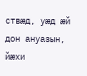ствæд, уæд æй дон ануазын, йæхи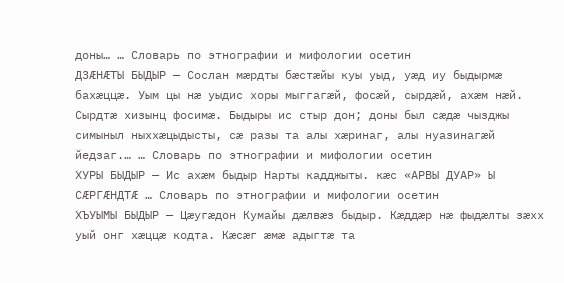доны… … Словарь по этнографии и мифологии осетин
ДЗÆНÆТЫ БЫДЫР — Сослан мæрдты бæстæйы куы уыд, уæд иу быдырмæ бахæццæ. Уым цы нæ уыдис хоры мыггагæй, фосæй, сырдæй, ахæм нæй. Сырдтæ хизынц фосимæ. Быдыры ис стыр дон; доны был сæдæ чызджы симыныл ныххæцыдысты, сæ разы та алы хæринаг, алы нуазинагæй йедзаг.… … Словарь по этнографии и мифологии осетин
ХУРЫ БЫДЫР — Ис ахæм быдыр Нарты кадджыты. кæс «АРВЫ ДУАР» Ы СÆРГÆНДТÆ … Словарь по этнографии и мифологии осетин
ХЪУЫМЫ БЫДЫР — Цæугæдон Кумайы дæлвæз быдыр. Кæддæр нæ фыдæлты зæхх уый онг хæццæ кодта. Кæсæг æмæ адыгтæ та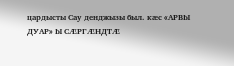цардысты Сау денджызы был. кæс «АРВЫ ДУАР» Ы СÆРГÆНДТÆ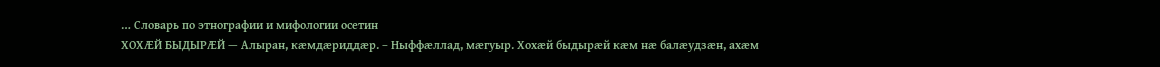… Словарь по этнографии и мифологии осетин
ХОХÆЙ БЫДЫРÆЙ — Алыран, кæмдæриддæр. – Ныффæллад, мæгуыр. Хохæй быдырæй кæм нæ балæудзæн, ахæм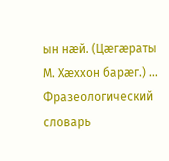ын нæй. (Цæгæраты М. Хæххон барæг.) … Фразеологический словарь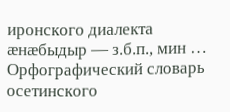иронского диалекта
æнæбыдыр — з.б.п., мин … Орфографический словарь осетинского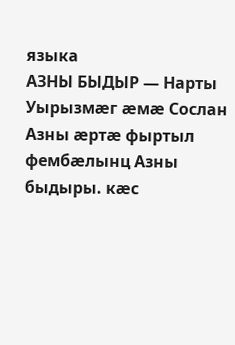языка
АЗНЫ БЫДЫР — Нарты Уырызмæг æмæ Сослан Азны æртæ фыртыл фембæлынц Азны быдыры. кæс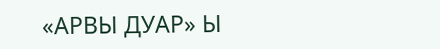«АРВЫ ДУАР» Ы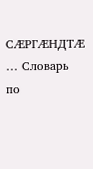СÆРГÆНДТÆ … Словарь по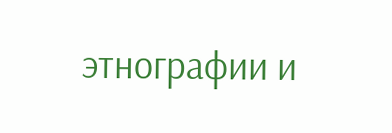этнографии и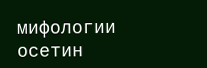мифологии осетин